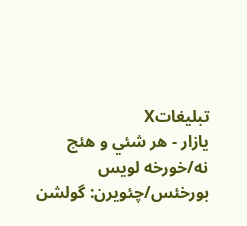تبليغاتX
يازار - هر شئي و هئچ نه/خورخه لويس بورخئس/چئويرن: گولشن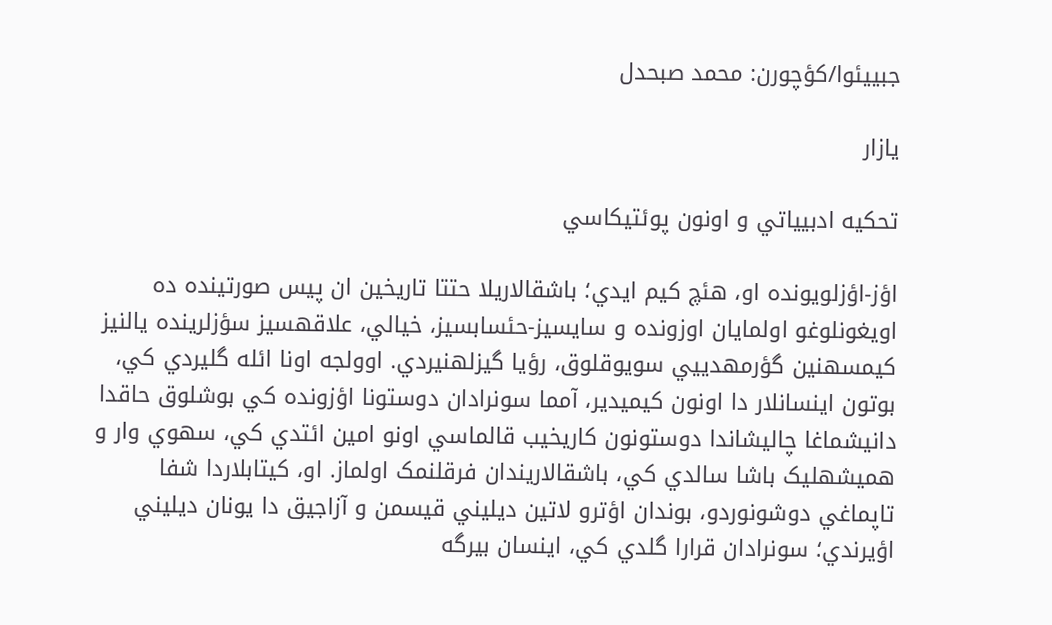جبييئوا/كؤچورن: محمد صبحدل

يازار

تحكيه ادبيياتي و اونون پوئتيكاسي

اؤز-اؤزلويونده او، هئچ کيم ايدي؛ باشقالاريلا حتتا تاريخين ان پيس صورتينده ده اويغونلوغو اولمايان اوزونده و سايسيز-حئسابسيز، خيالي، علاقهسيز سؤزلرينده يالنيز کيمسهنين گؤرمهدييي سويوقلوق، رؤيا گيزلهنيردي. اوولجه اونا ائله گليردي کي، بوتون اينسانلار دا اونون کيميدير، آمما سونرادان دوستونا اؤزونده کي بوشلوق حاقدا دانيشماغا چاليشاندا دوستونون کاريخيب قالماسي اونو امين ائتدي کي، سهوي وار و هميشهليک باشا سالدي کي، باشقالاريندان فرقلنمک اولماز. او، کيتابلاردا شفا تاپماغي دوشونوردو، بوندان اؤترو لاتين ديليني قيسمن و آزاجيق دا يونان ديليني اؤيرندي؛ سونرادان قرارا گلدي کي، اينسان بيرگه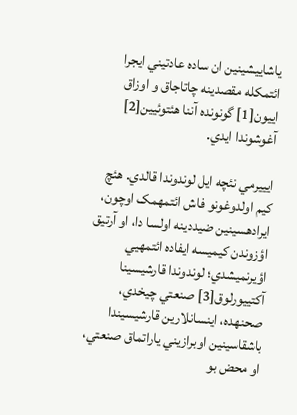ياشاييشينين ان ساده عادتيني ايجرا ائتمکله مقصدينه چاتاجاق و اوزاق اييون[1] گونونده آننا هئتوئيين[2] آغوشوندا ايدي.

ايييرمي نئچه ايل لوندوندا قالدي. هئچ کيم اولدوغونو فاش ائتمهمک اوچون، ايرادهسينين ضيددينه اولسا دا، او آرتيق اؤزوندن کيميسه ايفاده ائتمهيي اؤيرنميشدي؛ لوندوندا قارشيسينا آکتييورلوق[3] صنعتي چيخدي، صحنهده، اينسانلارين قارشيسيندا باشقاسينين اوبرازيني ياراتماق صنعتي، او محض بو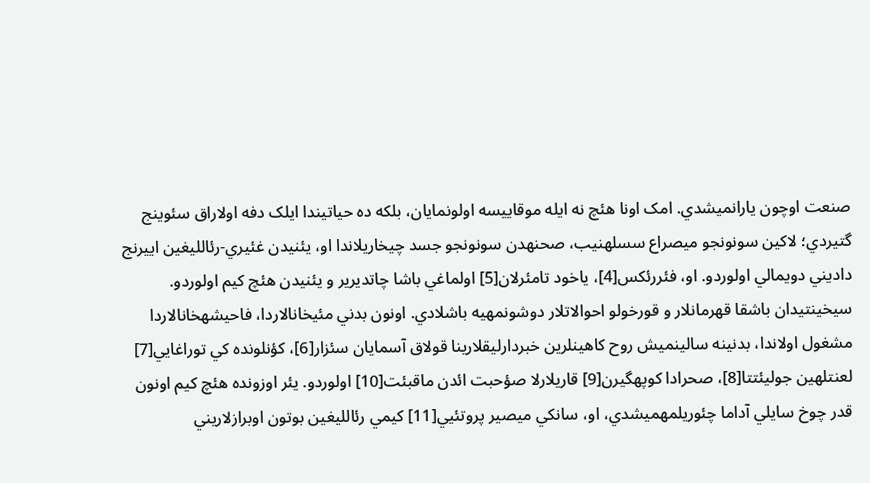صنعت اوچون يارانميشدي. امک اونا هئچ نه ايله موقاييسه اولونمايان، بلکه ده حياتيندا ايلک دفه اولاراق سئوينج گتيردي؛ لاکين سونونجو ميصراع سسلهنيب، صحنهدن سونونجو جسد چيخاريلاندا او، يئنيدن غئيري-رئالليغين اييرنج داديني دويمالي اولوردو. او، فئررئکس[4]، ياخود تامئرلان[5] اولماغي باشا چاتديرير و يئنيدن هئچ کيم اولوردو. سيخينتيدان باشقا قهرمانلار و قورخولو احوالاتلار دوشونمهيه باشلادي. اونون بدني مئيخانالاردا، فاحيشهخانالاردا مشغول اولاندا، بدنينه سالينميش روح کاهينلرين خبردارليقلارينا قولاق آسمايان سئزار[6]، کؤنلونده کي توراغايي[7] لعنتلهين جوليئتتا[8]، صحرادا کوپهگيرن[9] قاريلارلا صؤحبت ائدن ماقبئت[10] اولوردو. يئر اوزونده هئچ کيم اونون قدر چوخ سايلي آداما چئوريلمهميشدي، او، سانکي ميصير پروتئيي[11] کيمي رئالليغين بوتون اوبرازلاريني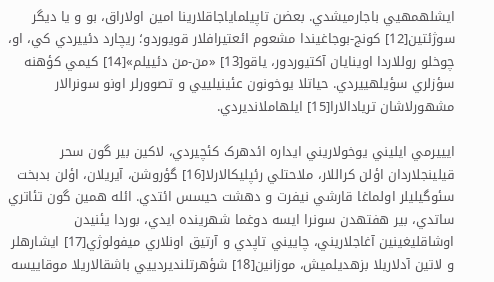ايشلهمهيي باجارميشدي. بعضن تاپيلماياجاقلارينا امين اولاراق، بو و يا ديگر سوژئتين[12] کونج-بوجاغيندا مشعوم ائعتيرافلار قويوردو؛ ريچارد دئييردي کي، او، چوخلو روللاردا اوينايان آکتيوردور، ياقو[13] «من-من دئييلم»[14] کيمي کؤهنه سؤزلري سؤيلهييردي. حياتلا يوخونون عئينيلييي و تصوورلر اونو سونرالار مشهورلاشان تريادالارا[15] ايلهاملانديردي.

ايييرمي ايليني يوخولاريني ايداره ائدهرک کئچيردي، لاکين بير گون سحر قيلينجلاردان اؤلن کراللار، ملاحتلي رئپليکالارلا[16] گؤروشن، آيريلان، اؤلن بدبخت سئوگيليلر اولماغا قارشي نيفرت و دهشت حيسس ائتدي. ائله همين گون تئاتري ساتدي، بير هفتهدن سونرا ايسه دوغما شهرينده ايدي، بوردا يئنيدن اوشاقليغينين آغاجلاريني، چاييني تاپدي و آرتيق اونلاري ميفولوژي[17] ايشارهلر و لاتين آدلاريلا بزهديلميش، موزانين[18] شؤهرتلنديردييي باشقالاريلا موقاييسه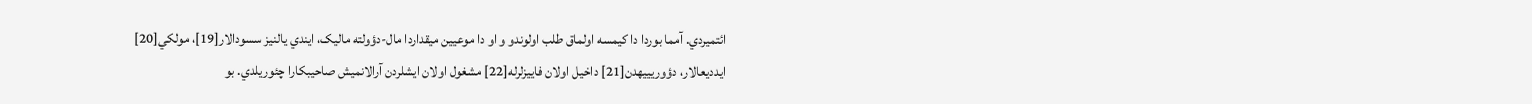ائتميردي. آمما بوردا دا کيمسه اولماق طلب اولوندو و او دا موعيين ميقداردا مال-دؤولته ماليک، ايندي يالنيز سسودالار[19]، مولکي[20] ايدديعالار، دؤوريييهدن[21] داخيل اولان فاييزلرله[22] مشغول اولان ايشلردن آرالانميش صاحيبکارا چئوريلدي. بو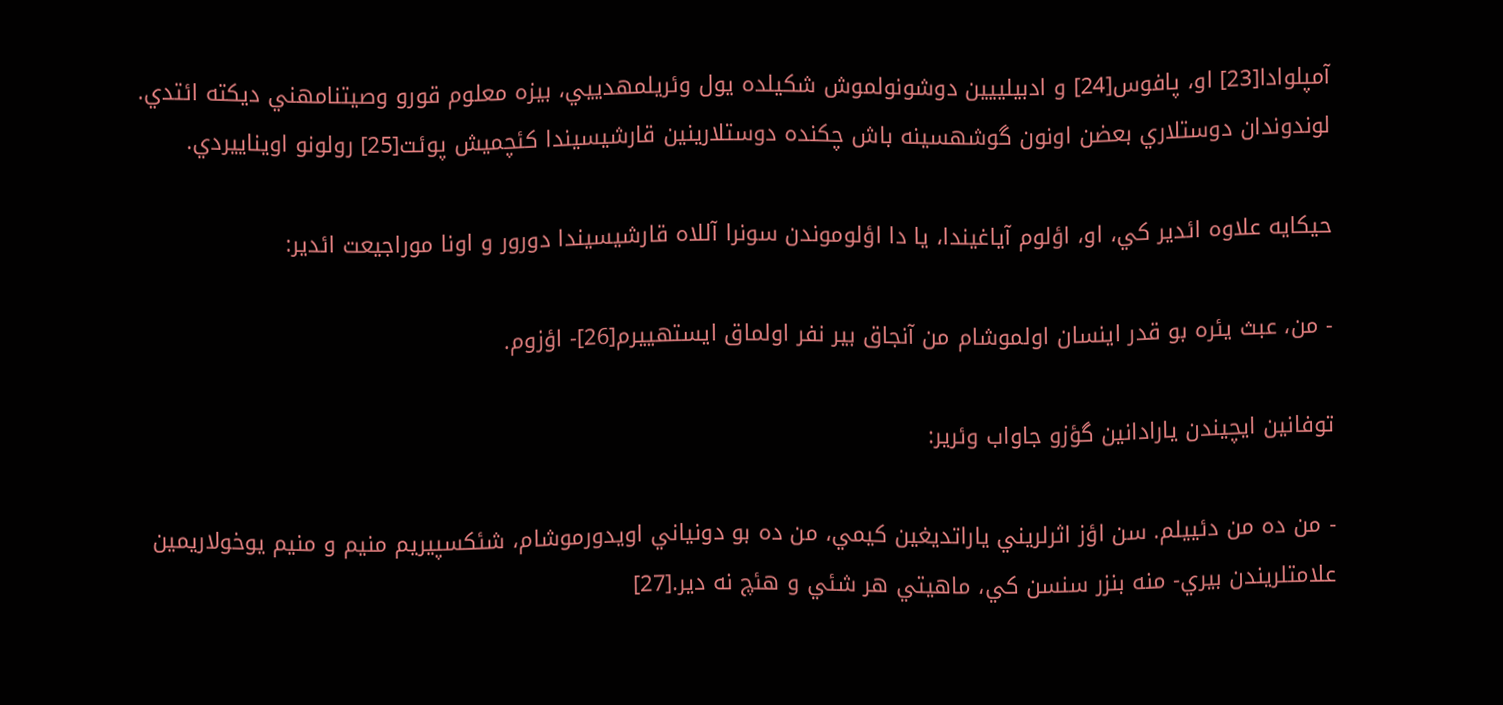آمپلوادا[23] او، پافوس[24] و ادبيلييين دوشونولموش شکيلده يول وئريلمهدييي، بيزه معلوم قورو وصيتنامهني ديکته ائتدي. لوندوندان دوستلاري بعضن اونون گوشهسينه باش چکنده دوستلارينين قارشيسيندا کئچميش پوئت[25] رولونو اويناييردي.

حيکايه علاوه ائدير کي، او، اؤلوم آياغيندا، يا دا اؤلوموندن سونرا آللاه قارشيسيندا دورور و اونا موراجيعت ائدير:

- من، عبث يئره بو قدر اينسان اولموشام من آنجاق بير نفر اولماق ايستهييرم[26]- اؤزوم.

توفانين ايچيندن يارادانين گؤزو جاواب وئرير:

- من ده من دئييلم. سن اؤز اثرلريني ياراتديغين کيمي، من ده بو دونياني اويدورموشام، شئکسپيريم منيم و منيم يوخولاريمين علامتلريندن بيري- منه بنزر سنسن کي، ماهيتي هر شئي و هئچ نه دير.[27]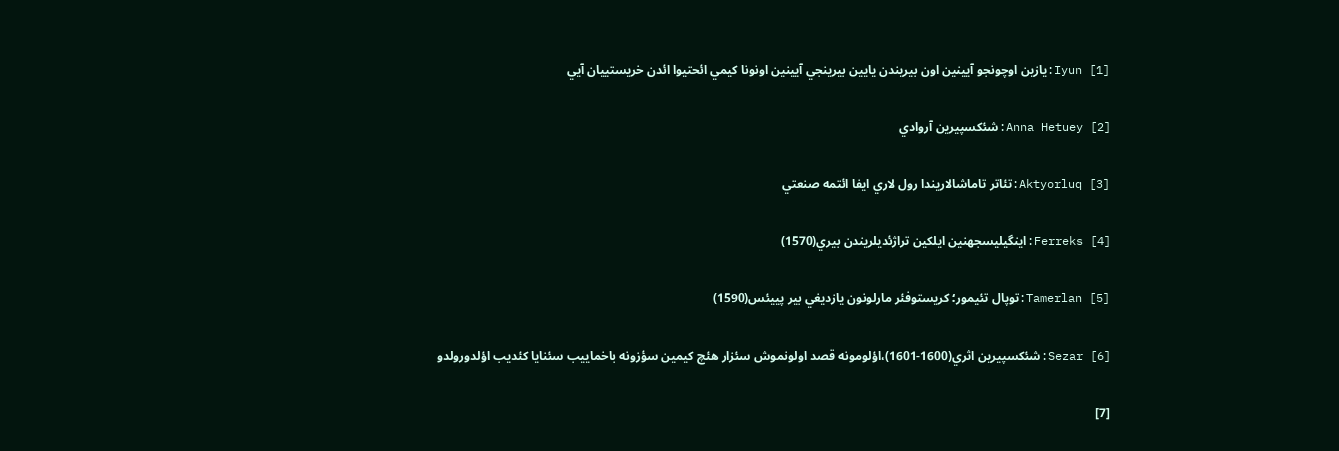[1] Iyun:يازين اوچونجو آيينين اون بيريندن يايين بيرينجي آيينين اونونا كيمي ائحتيوا ائدن خريستييان آيي

[2] Anna Hetuey:شئكسپيرين آروادي

[3] Aktyorluq:تئاتر تاماشالاريندا رول لاري ايفا ائتمه صنعتي

[4] Ferreks:اينگيليسجهنين ايلكين تراژئديلريندن بيري(1570)

[5] Tamerlan:توپال تئيمور؛ كريستوفئر مارلونون يازديغي بير پييئس(1590)

[6] Sezar:شئكسپيرين اثري(1600-1601)،اؤلومونه قصد اولونموش سئزار هئچ كيمين سؤزونه باخماييب سئنايا كئديب اؤلدورولدو

[7]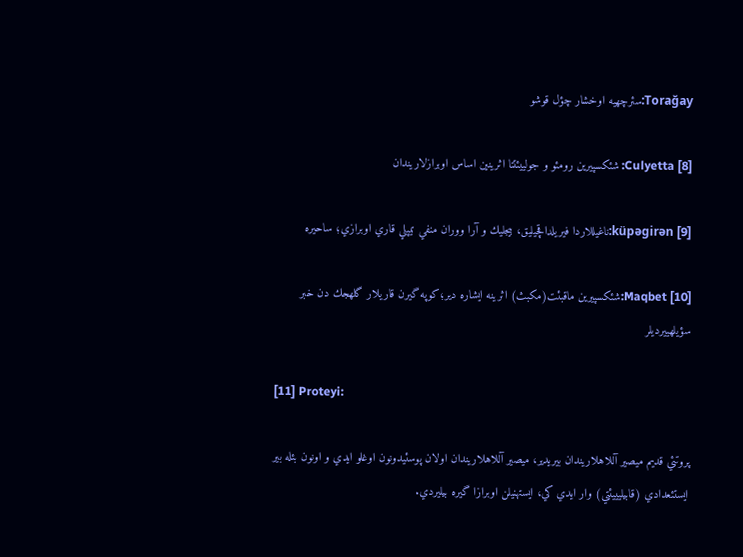Torağay:سئرچهيه اوخشار چؤل قوشو

[8] Culyetta: شئكسپيرين رومئو و جولييئتتا اثرينين اساس اوبرازلاريندان

[9] küpəgirən:ناغيللاردا فيريلداقچيليق، بيجليك و آرا ووران منفي تيپلي قاري اوبرازي؛ ساحيره

[10] Maqbet:شئكسپيرين ماقبئت(مكبث) اثرينه ايشاره دير؛كوپه گيرن قاريلار گلهجك دن خبر سؤيلهييرديلر

[11] Proteyi:

پروتئي قديم ميصير آللاهلاريندان بيريدير، ميصير آللاهلاريندان اولان پوسئيدونون اوغلو ايدي و اونون بئله بير ايستئعدادي (قابيليييئتي) وار ايدي کي، ايستهنيلن اوبرازا گيره بيليردي.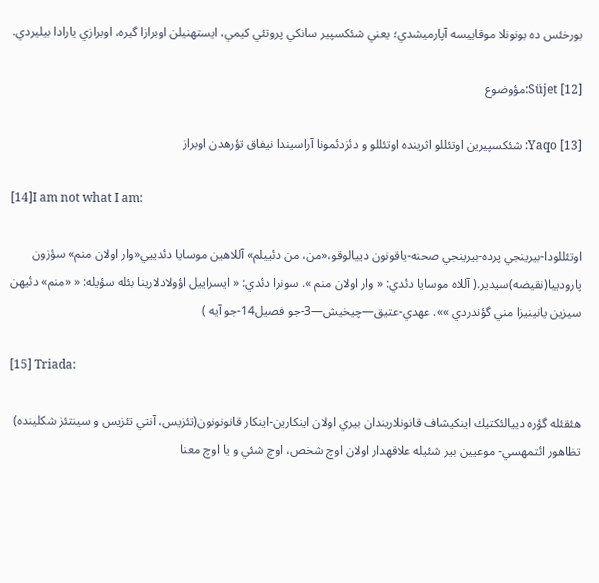بورخئس ده بونونلا موقاييسه آپارميشدي؛ يعني شئکسپير سانکي پروتئي کيمي، ايستهنيلن اوبرازا گيره، اوبرازي يارادا بيليردي.

[12] Süjet:مؤوضوع

[13] Yaqo: شئكسپيرين اوتئللو اثرينده اوتئللو و دئزدئمونا آراسيندا نيفاق تؤرهدن اوبراز

[14]I am not what I am:

اوتئللودا-بيرينجي پرده-بيرينجي صحنه-ياقونون دييالوقو،«من، من دئييلم» آللاهين موسايا دئدييي«وار اولان منم» سؤزون پارودييا(نقيضه)سيدير.( آللاه موسايا دئدي: « وار اولان منم ». سونرا دئدي: « ايسراييل اؤولادلارينا بئله سؤيله: « «منم» دئيهن سيزين يانينيزا مني گؤندردي »». عهدي-عتيق—چيخيش—3-جو فصيل14-جو آيه )

[15] Triada:

هئقئله گؤره دييالئكتيك اينكيشاف قانونلاريندان بيري اولان اينكارين-اينكار قانونونون(تئزيس، آنتي تئزيس و سينتئز شكلينده) تظاهور ائتمهسي- موعيين بير شئيله علاقهدار اولان اوچ شخص، اوچ شئي و يا اوچ معنا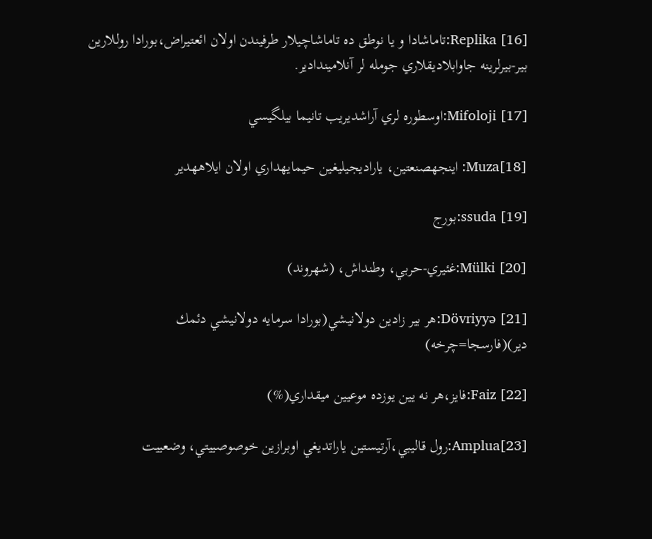[16] Replika:تاماشادا و يا نوطق ده تاماشاچيلار طرفيندن اولان ائعتيراض،بورادا روللارين بير-بيرلرينه جاوابلاديقلاري جومله لر آنلاميندادير.

[17] Mifoloji:اوسطوره لري آراشديريب تانيما بيلگيسي

[18]Muza: اينجهصنعتين، ياراديجيليغين حيمايهداري اولان ايلاههدير

[19] ssuda:بورج

[20] Mülki:غئيري-حربي، وطنداش، (شهروند)

[21] Dövriyyə:هر بير زادين دولانيشي(بورادا سرمايه دولانيشي دئمك دير)(فارسجا=چرخه)

[22] Faiz:فايز،هر نه يين يوزده موعيين ميقداري(%)

[23]Amplua:رول قاليبي،آرتيستين ياراتديغي اوبرازين خوصوصييتي، وضعييت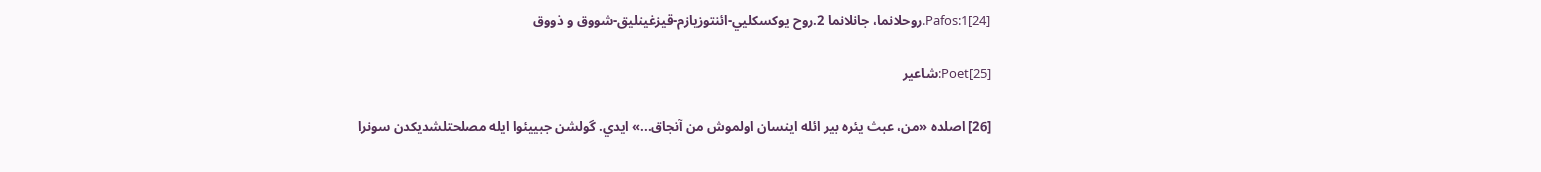[24]Pafos:1.روحلانما، جانلانما 2.روح يوكسكليي-ائنتوزيازم-قيزغينليق-شووق و ذووق

[25]Poet:شاعير

[26] اصلده «من، عبث يئره بير ائله اينسان اولموش من آنجاق...» ايدي. گولشن جبييئوا ايله مصلحتلشديكدن سونرا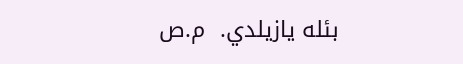بئله يازيلدي.  م.ص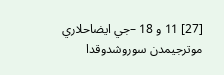[27] 11 و 18 –جي ايضاحلاري موترجيمدن سوروشدوقدا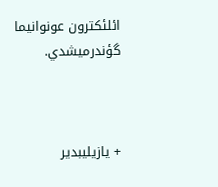ائلئكترون عونوانيما گؤندرميشدي.



+ يازيليبدير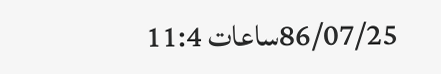86/07/25ساعات 11:4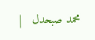محمد صبحدل   |